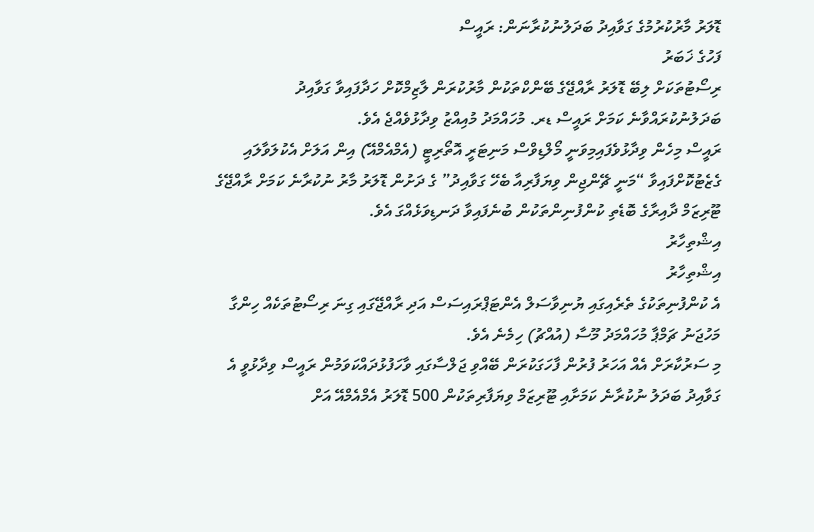ޑޮލަރު މާރުކުރުމުގެ ގަވާއިދު ބަދަލުނުކުރާނަން: ރައީސް
ފަހުގެ ޚަބަރު
ރިސޯޓުތަކަށް ލިބޭ ޑޮލަރު ރާއްޖޭގެ ބޭންކްތަކުން މާރުކުރަން ލާޒިމްކޮށް ހަދާފައިވާ ގަވާއިދު ބަދަލުނުކުރައްވާނެ ކަމަށް ރައީސް ޑރ. މުހައްމަދު މުއިއްޒު ވިދާޅުވެއްޖެ އެވެ.
ރައީސް މިހެން ވިދާޅުވެފައިމިވަނީ މޯލްޑިވްސް މަނިޓަރީ އޮތޯރިޓީ (އެމްއެމްއޭ) އިން އަލަށް އެކުލަވާލައި ގެޒެޓުކޮށްފައިވާ “މަނީ ޗޭންޖިން ވިޔަފާރިއާ ބެހޭ ގަވާއިދު” ގެ ދަށުން ޑޮލަރު މާރު ނުކުރާނެ ކަމަށް ރާއްޖޭގެ ޓޫރިޒަމް ދާއިރާގެ ބޮޑެތި ކުންފުނިންތަކުން ބުނެފައިވާ ދަނޑިވަޅެއްގަ އެވެ.
އިޝްތިހާރު
އިޝްތިހާރު
އެ ކުންފުނިތަކުގެ ތެރެއިގައި ޔުނިވާސަލް އެންޓަޕްރައިސަސް އަދި ރާއްޖޭގައި ގިނަ ރިސޯޓުތަކެއް ހިންގާ މަހުޖަނު ޗަމްޕާ މުހައްމަދު މޫސާ (އުއްޗު) ހިމެނެ އެވެ.
މި ސަރުކާރަށް އެއް އަހަރު ފުރުން ފާހަގަކުރަން ބޭއްވި ޖަލްސާގައި ވާހަފުޅުދައްކަވަމުން ރައީސް ވިދާޅުވީ އެ ގަވާއިދު ބަދަލު ނުކުރާނެ ކަމަށާއި ޓޫރިޒަމް ވިޔަފާރިތަކުން 500 ޑޮލަރު އެމްއެމްއޭ އަށް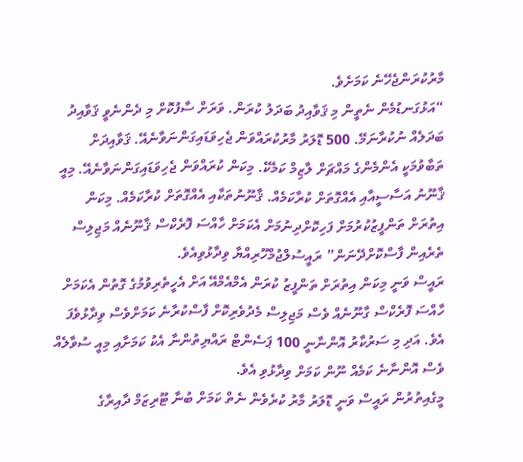މާރުކުރަންޖެހޭނެ ކަމަށެވެ.
“އަޅުގަނޑުމެން ނެތީން މި ޤަވާއިދު ބަދަލު ކުރަން. ވަރަށް ސާފުކޮށް މި ދެންނެވީ ޤަވާއިދު ބަދަލެއް ނުކުރާނަމޭ. 500 ޑޮލަރު މާރުކުރައްވަން ޖެހިވަޑައިގަންނަވާނެއޭ. ޤަވާއިދަށް ތަބާވުމަކީ އެންމެންގެ މައްޗަށް ލާޒިމް ކަމެކޭ. މިކަން ކުރައްވަން ޖެހިވަޑައިގަންނަވާނެއޭ. މިއީ ޤާނޫނު އަސާސީއާއި އެއްގޮތަށް ކުރާކަމެއް. ޤާނޫނުތަކާއި އެއްގޮތަށް ކުރާކަމެއް. މިކަން އިތުރަށް ތަންފީޒުކުރުމަށް ފަހިކޮށްދިނުމަށް އެކަމަށް ހާއްސަ ފޮރެކްސް ޤާނޫނެއް މަޖިލިސް ތެރެއިން ފާސްކޮށްދޭނަން” ރައީސުލްޖުމްހޫރިއްޔާ ވިދާޅުވިއެވެ.
ރައީސް ވަނީ މިކަން އިތުރަށް ތަންފީޒު ކުރަން އެމްއެމްއޭ އަށް އެހީތެރިވުމުގެ ގޮތުން އެކަމަށް ހާއްސަ ފޮރެކްސް ގާނޫނެއް ވެސް މަޖިލިސް މެދުވެރިކޮށް ފާސްކުރާނެ ކަމަށްވެސް ވިދާޅުވެފަ އެވެ. އަދި މި ސަރުކާރު އޮންނާނީ 100 ޕަސެންޓް ރައްޔިތުންނާ އެކު ކަމަށާއި މިއީ ސުވާލެއް ވެސް އޮންނާނެ ކަމެއް ނޫން ކަމަށް ވިދާޅުވި އެވެ.
މީގެއިތުރުން ރައީސް ވަނީ ޑޮލަރު މާރު ކުރެވެން ނެތް ކަމަށް ބުނާ ޓޫރިޒަމް ދާއިރާގެ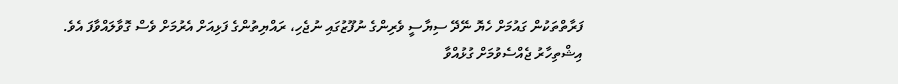ފަރާތްތަކުން ގައުމަށް ހެޔޮ ނޭދޭ ސިޔާސީ ވެރިންގެ ނުފޫޒުގައި ނުޖެހި، ރައްޔިތުންގެ ފަޅިއަށް އެރުމަށް ވެސް ގޮވާލައްވާފަ އެވެ.
އިޝްތިހާރު ޖެއްސެވުމަށް ގުޅުއްވާ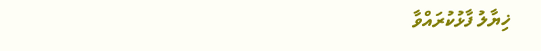ޚިޔާލު ފާޅުކުރައްވާ